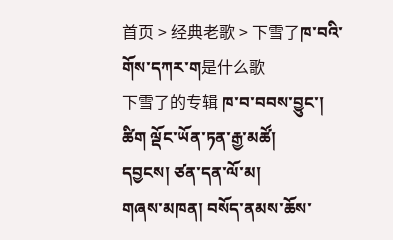首页 > 经典老歌 > 下雪了ཁ་བའི་གོས་དཀར་ག是什么歌
下雪了的专辑 ཁ་བ་བབས་བྱུང་།
ཚིག ལྡོང་ཡོན་ཏན་རྒྱ་མཚོ།
དབྱངས། ཙན་དན་ལོ་མ།
གཞས་མཁན། བསོད་ནམས་ཆོས་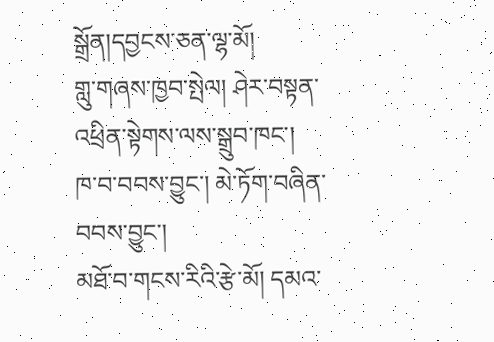སྒྲོན།དབྱངས་ཅན་ལྷ་མོ།
གླུ་གཞས་ཁྱབ་སྤེལ། ཤེར་བསྟན་འཕྲིན་སྟེགས་ལས་སྒྲུབ་ཁང་།
ཁ་བ་བབས་བྱུང་། མེ་ཏོག་བཞིན་བབས་བྱུང་།
མཐོ་བ་གངས་རིའི་རྩེ་མོ། དམའ་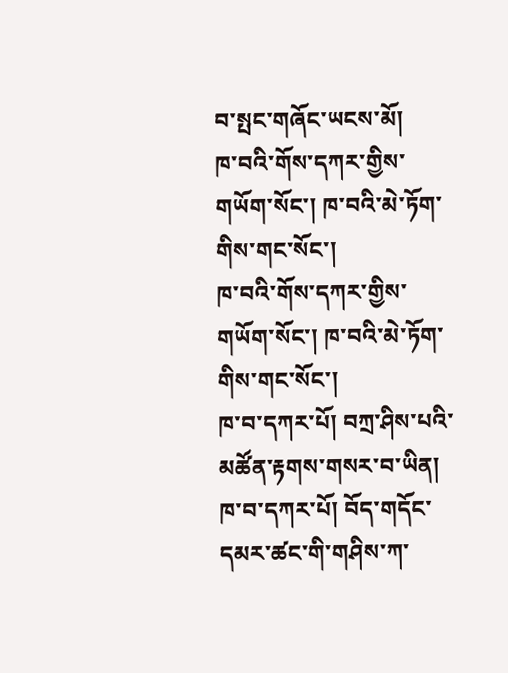བ་སྤང་གཞོང་ཡངས་མོ།
ཁ་བའི་གོས་དཀར་གྱིས་གཡོག་སོང་། ཁ་བའི་མེ་ཏོག་གིས་གང་སོང་།
ཁ་བའི་གོས་དཀར་གྱིས་གཡོག་སོང་། ཁ་བའི་མེ་ཏོག་གིས་གང་སོང་།
ཁ་བ་དཀར་པོ། བཀྲ་ཤིས་པའི་མཚོན་རྟགས་གསར་བ་ཡིན།
ཁ་བ་དཀར་པོ། བོད་གདོང་དམར་ཚང་གི་གཤིས་ཀ་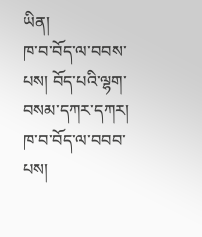ཡིན།
ཁ་བ་བོད་ལ་བབས་པས། བོད་པའི་ལྷག་བསམ་དཀར་དཀར།
ཁ་བ་བོད་ལ་བབབ་པས།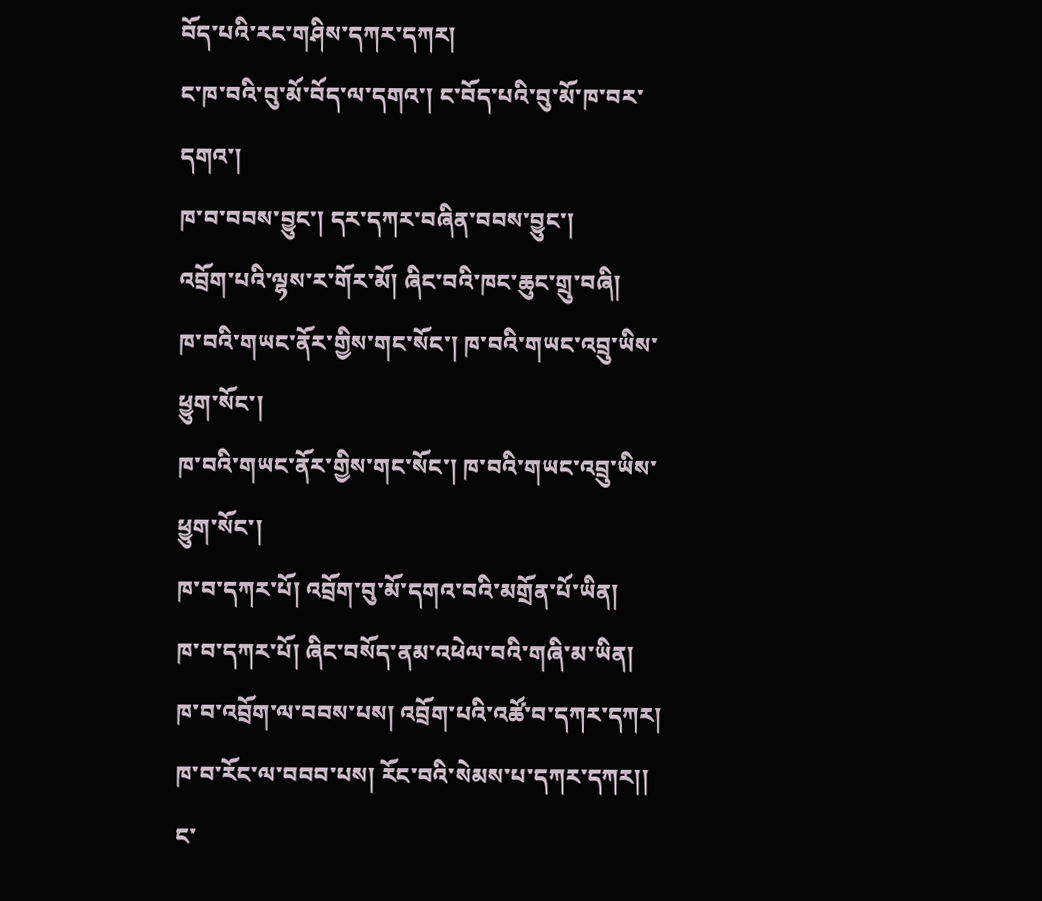བོད་པའི་རང་གཤིས་དཀར་དཀར།
ང་ཁ་བའི་བུ་མོ་བོད་ལ་དགའ་། ང་བོད་པའི་བུ་མོ་ཁ་བར་དགའ་།
ཁ་བ་བབས་བྱུང་། དར་དཀར་བཞིན་བབས་བྱུང་།
འབྲོག་པའི་ལྷས་ར་གོར་མོ། ཞིང་བའི་ཁང་ཆུང་གྲུ་བཞི།
ཁ་བའི་གཡང་ནོར་གྱིས་གང་སོང་། ཁ་བའི་གཡང་འབྲུ་ཡིས་ཕྱུག་སོང་།
ཁ་བའི་གཡང་ནོར་གྱིས་གང་སོང་། ཁ་བའི་གཡང་འབྲུ་ཡིས་ཕྱུག་སོང་།
ཁ་བ་དཀར་པོ། འབྲོག་བུ་མོ་དགའ་བའི་མགྲོན་པོ་ཡིན།
ཁ་བ་དཀར་པོ། ཞིང་བསོད་ནམ་འཕེལ་བའི་གཞི་མ་ཡིན།
ཁ་བ་འབྲོག་ལ་བབས་པས། འབྲོག་པའི་འཚོ་བ་དཀར་དཀར།
ཁ་བ་རོང་ལ་བབབ་པས། རོང་བའི་སེམས་པ་དཀར་དཀར།།
ང་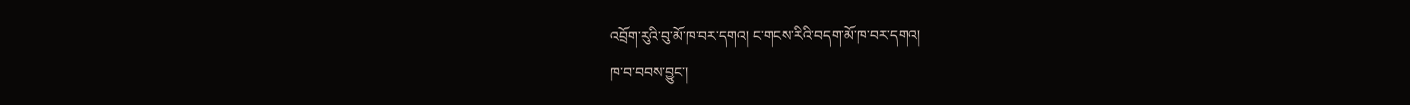འབྲོག་རུའི་བུ་མོ་ཁ་བར་དགའ། ང་གངས་རིའི་བདག་མོ་ཁ་བར་དགའ།
ཁ་བ་བབས་བྱུང་།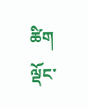ཚིག ལྡོང་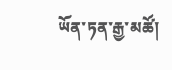ཡོན་ཏན་རྒྱ་མཚོ།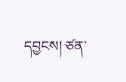དབྱངས། ཙན་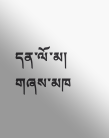དན་ལོ་མ།
གཞས་མཁ